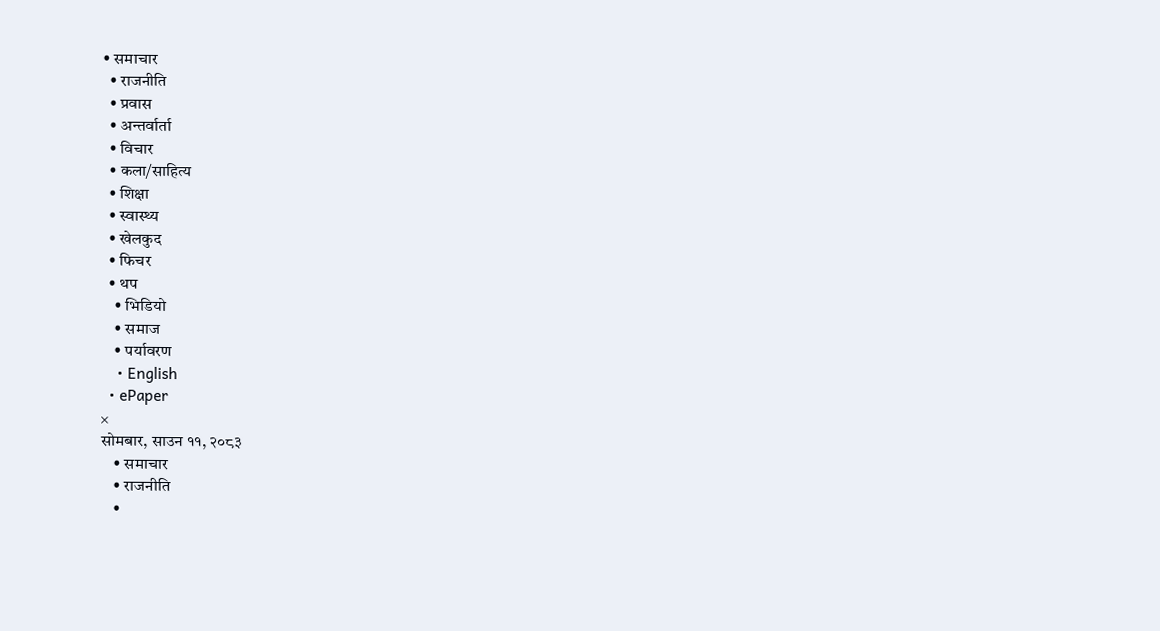• समाचार
  • राजनीति
  • प्रवास
  • अन्तर्वार्ता
  • विचार
  • कला/साहित्य
  • शिक्षा
  • स्वास्थ्य
  • खेलकुद
  • फिचर
  • थप
    • भिडियो
    • समाज
    • पर्यावरण
    • English
  • ePaper
×
सोमबार, साउन ११, २०८३
    • समाचार
    • राजनीति
    •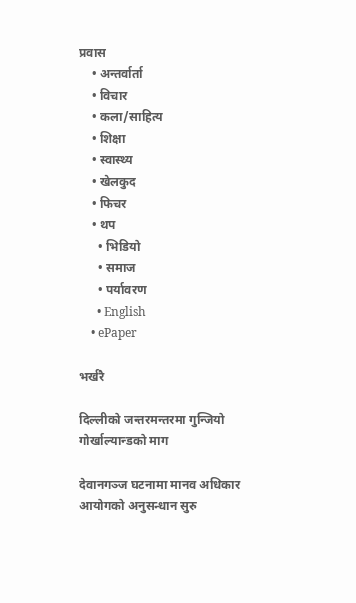प्रवास
    • अन्तर्वार्ता
    • विचार
    • कला/साहित्य
    • शिक्षा
    • स्वास्थ्य
    • खेलकुद
    • फिचर
    • थप
      • भिडियो
      • समाज
      • पर्यावरण
      • English
    • ePaper

भर्खरै

दिल्लीको जन्तरमन्तरमा गुन्जियो गोर्खाल्यान्डको माग

देवानगञ्ज घटनामा मानव अधिकार आयोगको अनुसन्धान सुरु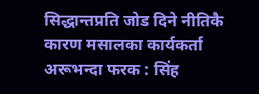सिद्धान्तप्रति जोड दिने नीतिकै कारण मसालका कार्यकर्ता अरूभन्दा फरक : सिंह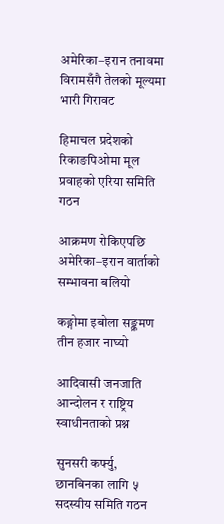अमेरिका–इरान तनावमा विरामसँगै तेलको मूल्यमा भारी गिरावट

हिमाचल प्रदेशको रिकाङपिओमा मूल प्रवाहको एरिया समिति गठन

आक्रमण रोकिएपछि अमेरिका–इरान वार्ताको सम्भावना बलियो

कङ्गोमा इबोला सङ्क्रमण तीन हजार नाघ्यो

आदिवासी जनजाति आन्दोलन र राष्ट्रिय स्वाधीनताको प्रश्न

सुनसरी कर्फ्यु, छानबिनका लागि ५ सदस्यीय समिति गठन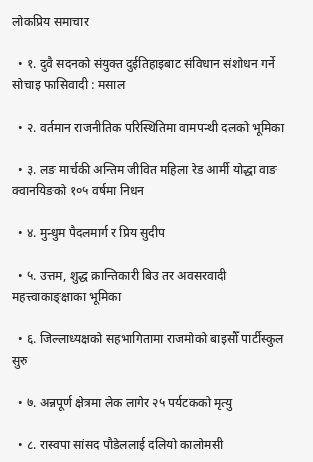लोकप्रिय समाचार

  • १. दुवै सदनको संयुक्त दुईतिहाइबाट संविधान संशोधन गर्ने सोचाइ फासिवादी : मसाल

  • २. वर्तमान राजनीतिक परिस्थितिमा वामपन्थी दलको भूमिका

  • ३. लङ मार्चकी अन्तिम जीवित महिला रेड आर्मी योद्धा वाङ क्वानयिङको १०५ वर्षमा निधन

  • ४. मुन्धुम पैदलमार्ग र प्रिय सुदीप

  • ५. उत्तम, शुद्ध क्रान्तिकारी बिउ तर अवसरवादी महत्त्वाकाङ्क्षाका भूमिका

  • ६. जिल्लाध्यक्षको सहभागितामा राजमोको बाइसौँ पार्टीस्कुल सुरु

  • ७. अन्नपूर्ण क्षेत्रमा लेक लागेर २५ पर्यटकको मृत्यु

  • ८. रास्वपा सांसद पौडेललाई दलियो कालोमसी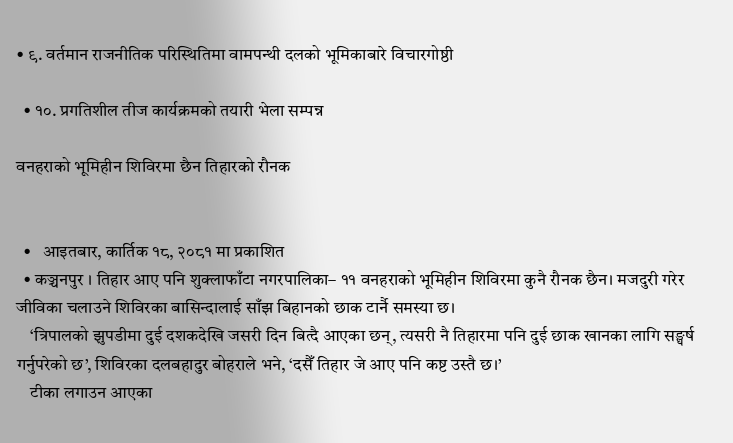• ९. वर्तमान राजनीतिक परिस्थितिमा वामपन्थी दलको भूमिकाबारे विचारगोष्ठी

  • १०. प्रगतिशील तीज कार्यक्रमको तयारी भेला सम्पन्न

वनहराको भूमिहीन शिविरमा छैन तिहारको रौनक


  •   आइतबार, कार्तिक १८, २०८१ मा प्रकाशित
  • कञ्चनपुर । तिहार आए पनि शुक्लाफाँटा नगरपालिका– ११ वनहराको भूमिहीन शिविरमा कुनै रौनक छैन। मजदुरी गरेर जीविका चलाउने शिविरका बासिन्दालाई साँझ बिहानको छाक टार्नै समस्या छ।
    ‘त्रिपालको झुपडीमा दुई दशकदेखि जसरी दिन बित्दै आएका छन्, त्यसरी नै तिहारमा पनि दुई छाक खानका लागि सङ्घर्ष गर्नुपरेको छ’, शिविरका दलबहादुर बोहराले भने, ‘दसैँ तिहार जे आए पनि कष्ट उस्तै छ।’
    टीका लगाउन आएका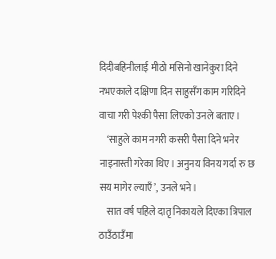दिदीबहिनीलाई मीठो मसिनो खानेकुरा दिने नभएकाले दक्षिणा दिन साहुसँग काम गरिदिने वाचा गरी पेश्की पैसा लिएको उनले बताए।
    ‘साहुले काम नगरी कसरी पैसा दिने भनेर नाइनास्ती गरेका थिए। अनुनय विनय गर्दा रु छ सय मागेर ल्याएँ’, उनले भने।
    सात वर्ष पहिले दातृ निकायले दिएका त्रिपाल ठाउँठाउँमा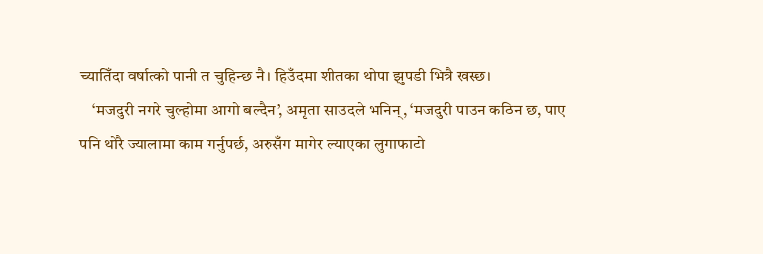च्यातिँदा वर्षात्को पानी त चुहिन्छ नै। हिउँदमा शीतका थोपा झुपडी भित्रै खस्छ।
    ‘मजदुरी नगरे चुल्होमा आगो बल्दैन’, अमृता साउदले भनिन्, ‘मजदुरी पाउन कठिन छ, पाए पनि थोरै ज्यालामा काम गर्नुपर्छ, अरुसँग मागेर ल्याएका लुगाफाटो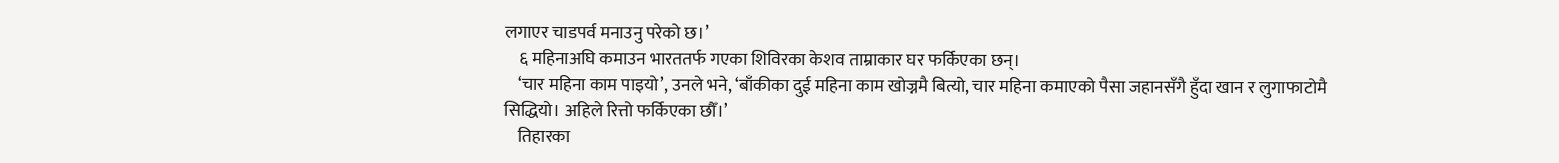लगाएर चाडपर्व मनाउनु परेको छ।’
    ६ महिनाअघि कमाउन भारततर्फ गएका शिविरका केशव ताम्राकार घर फर्किएका छन्।
    ‘चार महिना काम पाइयो’, उनले भने, ‘बाँकीका दुई महिना काम खोज्नमै बित्यो, चार महिना कमाएको पैसा जहानसँगै हुँदा खान र लुगाफाटोमै सिद्धियो। अहिले रित्तो फर्किएका छौँ।’
    तिहारका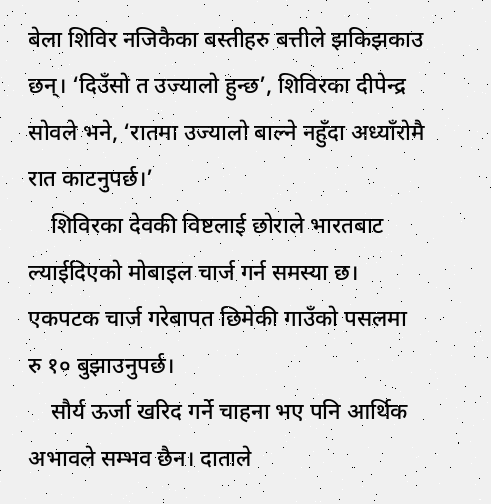बेला शिविर नजिकैका बस्तीहरु बत्तीले झकिझकाउ छन्। ‘दिउँसो त उज्यालो हुन्छ’, शिविरका दीपेन्द्र सोवले भने, ‘रातमा उज्यालो बाल्ने नहुँदा अध्याँरोमै रात काटनुपर्छ।’
    शिविरका देवकी विष्टलाई छोराले भारतबाट ल्याईदिएको मोबाइल चार्ज गर्न समस्या छ। एकपटक चार्ज गरेबापत छिमेकी गाउँको पसलमा रु १० बुझाउनुपर्छ।
    सौर्य ऊर्जा खरिद गर्ने चाहना भए पनि आर्थिक अभावले सम्भव छैन। दाताले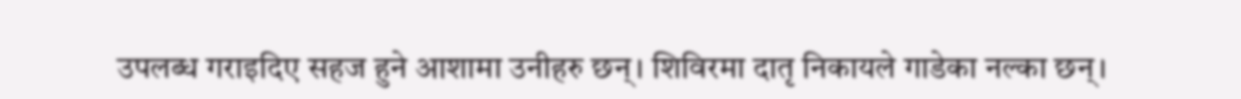उपलब्ध गराइदिए सहज हुने आशामा उनीहरु छन्। शिविरमा दातृ निकायले गाडेका नल्का छन्।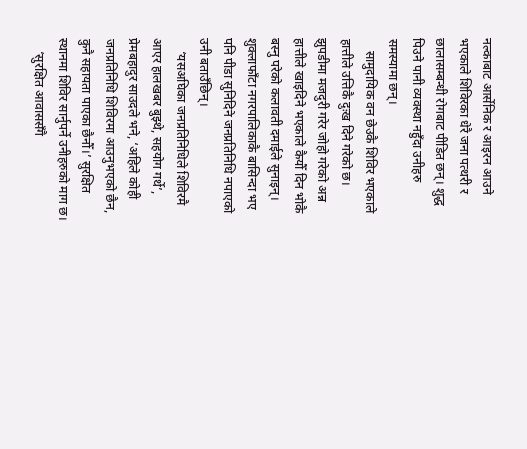नल्काबाट आर्सेनिक र आइरन आउने भएकाले शिविरका धेरै जना पत्थरी र छालासम्बन्धी रोगबाट पीडित छन्। शुद्ध पिउने पानी व्यवस्था नहुँदा उनीहरु समस्यामा छन्।
    सामुदायिक वन छेउकै शिविर भएकाले हात्तीले उत्तिकै दुःख दिने गरेको छ। झुपडीमा मजदुरी गरेर जोहो गरेको अन्न हात्तीले खाइदिने भएकाले कैयौँ दिन भोकै बस्नु परेको कलावती दमाईले सुनाइन्। शुक्लाफाँटा नगरपालिकाकै बासिन्दा भए पनि पीडा सुनिदिने जनप्रतिनिधि नपाएको उनी बताउँछिन्।
    ‘यसअघिका जनप्रतिनिधिले शिविरमै आएर हालखबर बुझ्थे, सहयोग गर्थे’, प्रेमबहादुर साउदले भने, ‘अहिले कोही जनप्रतिनिधि शिविरमा आउनुभएको छैन, कुनै सहायता पाएका छैनौँ।’ सुरक्षित स्थानमा शिविर सार्नुपर्ने उनीहरुको माग छ।
    ‘सुरक्षित आवाससँगै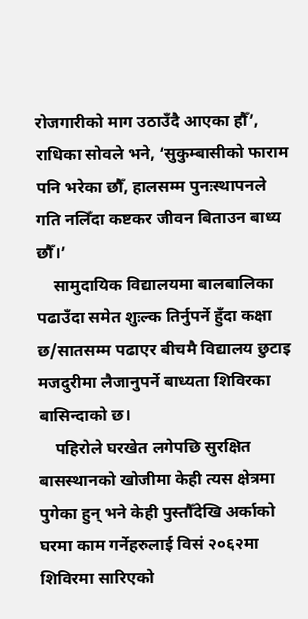रोजगारीको माग उठाउँदै आएका हौँ’, राधिका सोवले भने, ‘सुकुम्बासीको फाराम पनि भरेका छौँ, हालसम्म पुनःस्थापनले गति नलिँदा कष्टकर जीवन बिताउन बाध्य छौँ।’
    सामुदायिक विद्यालयमा बालबालिका पढाउँदा समेत शुःल्क तिर्नुपर्ने हुँदा कक्षा छ/सातसम्म पढाएर बीचमै विद्यालय छुटाइ मजदुरीमा लैजानुपर्ने बाध्यता शिविरका बासिन्दाको छ।
    पहिरोले घरखेत लगेपछि सुरक्षित बासस्थानको खोजीमा केही त्यस क्षेत्रमा पुगेका हुन् भने केही पुस्तौँदेखि अर्काको घरमा काम गर्नेहरुलाई विसं २०६२मा शिविरमा सारिएको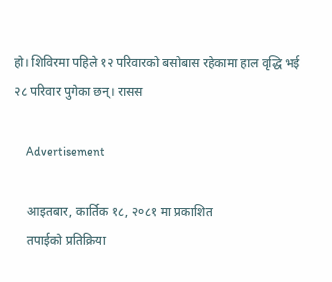हो। शिविरमा पहिले १२ परिवारको बसोबास रहेकामा हाल वृद्धि भई २८ परिवार पुगेका छन्। रासस

    Advertisement

    आइतबार, कार्तिक १८, २०८१ मा प्रकाशित
    तपाईको प्रतिक्रिया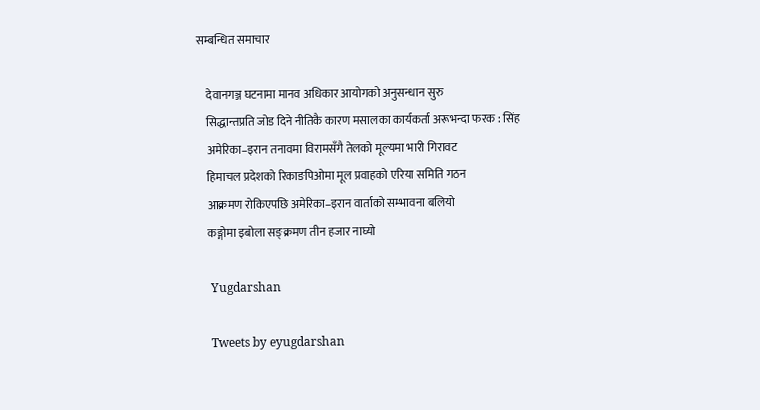सम्बन्धित समाचार

    देवानगञ्ज घटनामा मानव अधिकार आयोगको अनुसन्धान सुरु
    सिद्धान्तप्रति जोड दिने नीतिकै कारण मसालका कार्यकर्ता अरूभन्दा फरक : सिंह
    अमेरिका–इरान तनावमा विरामसँगै तेलको मूल्यमा भारी गिरावट
    हिमाचल प्रदेशको रिकाङपिओमा मूल प्रवाहको एरिया समिति गठन
    आक्रमण रोकिएपछि अमेरिका–इरान वार्ताको सम्भावना बलियो
    कङ्गोमा इबोला सङ्क्रमण तीन हजार नाघ्यो

    Yugdarshan

    Tweets by eyugdarshan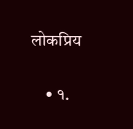लोकप्रिय

    • १.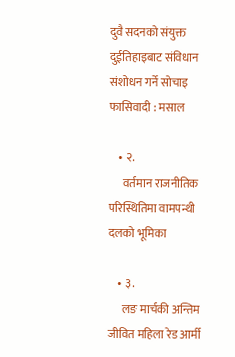दुवै सदनको संयुक्त दुईतिहाइबाट संविधान संशोधन गर्ने सोचाइ फासिवादी : मसाल

    • २.
      वर्तमान राजनीतिक परिस्थितिमा वामपन्थी दलको भूमिका

    • ३.
      लङ मार्चकी अन्तिम जीवित महिला रेड आर्मी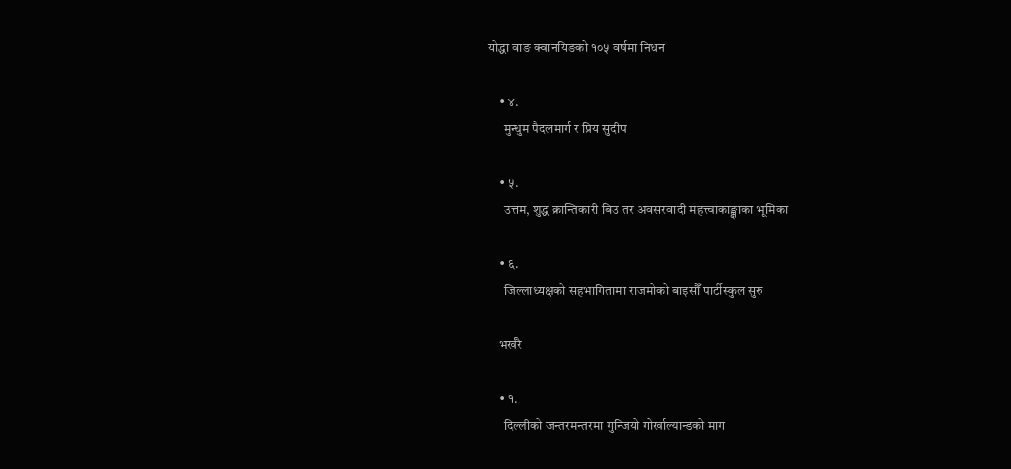योद्धा वाङ क्वानयिङको १०५ वर्षमा निधन

    • ४.
      मुन्धुम पैदलमार्ग र प्रिय सुदीप

    • ५.
      उत्तम, शुद्ध क्रान्तिकारी बिउ तर अवसरवादी महत्त्वाकाङ्क्षाका भूमिका

    • ६.
      जिल्लाध्यक्षको सहभागितामा राजमोको बाइसौँ पार्टीस्कुल सुरु

    भर्खरै

    • १.
      दिल्लीको जन्तरमन्तरमा गुन्जियो गोर्खाल्यान्डको माग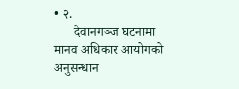• २.
      देवानगञ्ज घटनामा मानव अधिकार आयोगको अनुसन्धान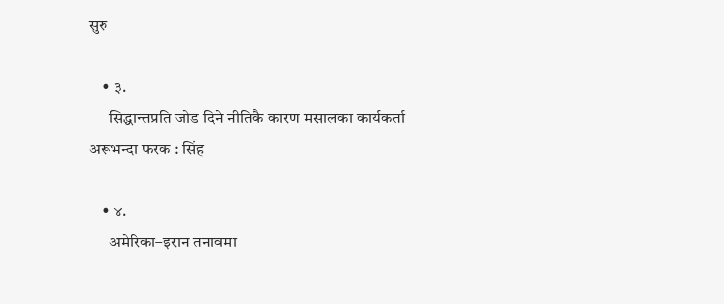सुरु

    • ३.
      सिद्धान्तप्रति जोड दिने नीतिकै कारण मसालका कार्यकर्ता अरूभन्दा फरक : सिंह

    • ४.
      अमेरिका–इरान तनावमा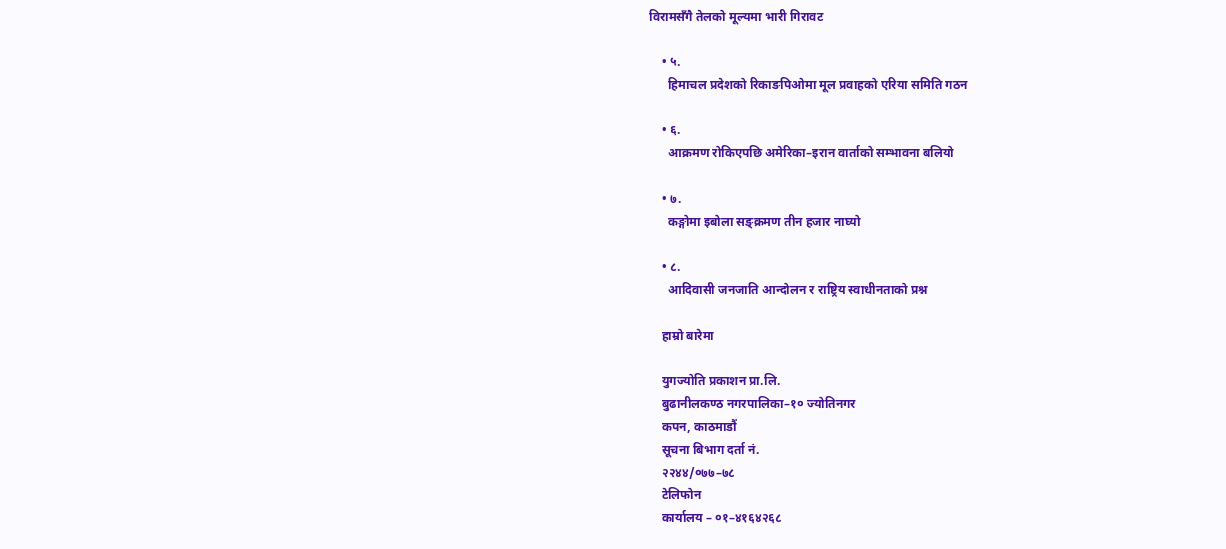विरामसँगै तेलको मूल्यमा भारी गिरावट

    • ५.
      हिमाचल प्रदेशको रिकाङपिओमा मूल प्रवाहको एरिया समिति गठन

    • ६.
      आक्रमण रोकिएपछि अमेरिका–इरान वार्ताको सम्भावना बलियो

    • ७.
      कङ्गोमा इबोला सङ्क्रमण तीन हजार नाघ्यो

    • ८.
      आदिवासी जनजाति आन्दोलन र राष्ट्रिय स्वाधीनताको प्रश्न

    हाम्रो बारेमा

    युगज्योति प्रकाशन प्रा.लि.
    बुढानीलकण्ठ नगरपालिका–१० ज्योतिनगर
    कपन, काठमाडौं
    सूचना बिभाग दर्ता नं.
    २२४४/०७७–७८
    टेलिफोन
    कार्यालय – ०१–४१६४२६८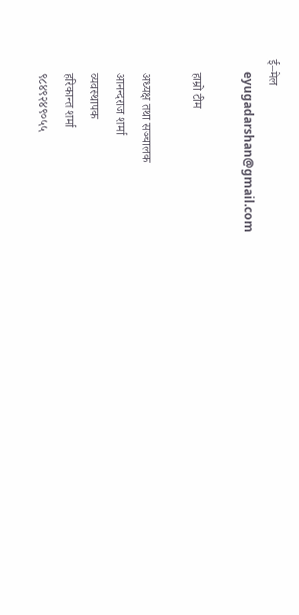ई–मेल
    eyugadarshan@gmail.com

    हाम्रो टीम

    अध्यक्ष तथा सञ्चालक
    आनन्दराज शर्मा
    व्यवस्थापक
    हरिकान्त शर्मा
    ९८४९२४९०५५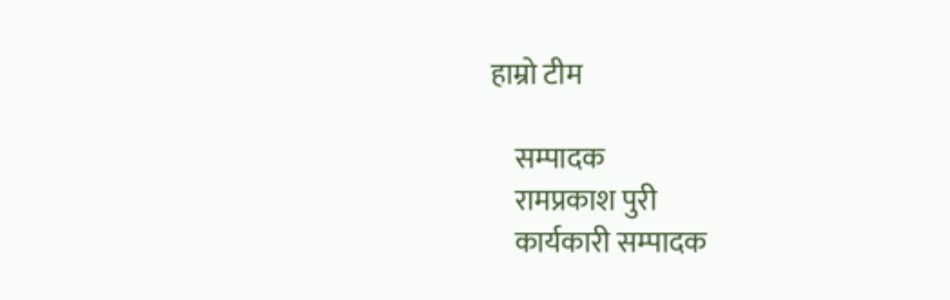हाम्रो टीम

    सम्पादक
    रामप्रकाश पुरी
    कार्यकारी सम्पादक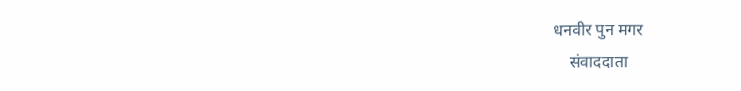धनवीर पुन मगर
    संवाददाता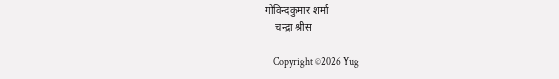गोविन्दकुमार शर्मा
    चन्द्रा श्रीस

    Copyright ©2026 Yug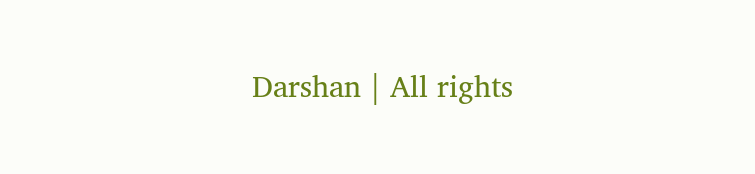Darshan | All rights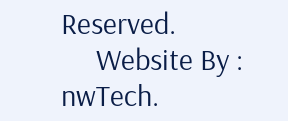Reserved.
     Website By :  nwTech.